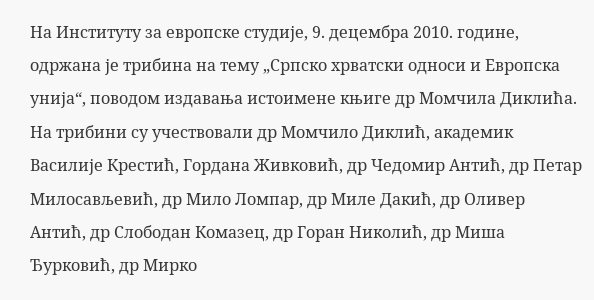На Институту за европске студије, 9. децембра 2010. године, одржана је трибина на тему „Српско хрватски односи и Европска унија“, поводом издавања истоимене књиге др Момчила Диклића. На трибини су учествовали др Момчило Диклић, академик Василије Крестић, Гордана Живковић, др Чедомир Антић, др Петар Милосављевић, др Мило Ломпар, др Миле Дакић, др Оливер Антић, др Слободан Комазец, др Горан Николић, др Миша Ђурковић, др Мирко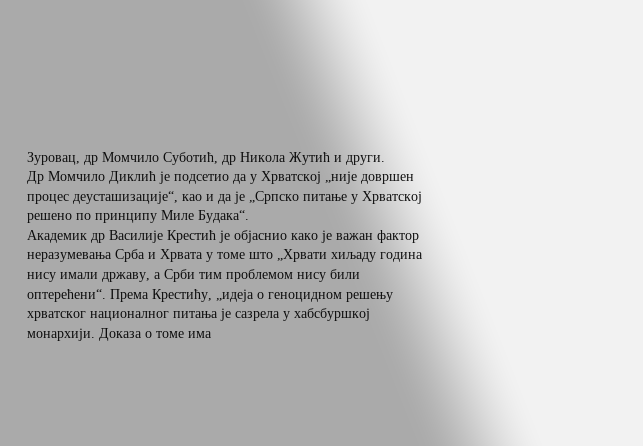Зуровац, др Момчило Суботић, др Никола Жутић и други.
Др Момчило Диклић је подсетио да у Хрватској „није довршен процес деусташизације“, као и да је „Српско питање у Хрватској решено по принципу Миле Будака“.
Академик др Василије Крестић је објаснио како је важан фактор неразумевања Срба и Хрвата у томе што „Хрвати хиљаду година нису имали државу, а Срби тим проблемом нису били оптерећени“. Према Крестићу, „идеја о геноцидном решењу хрватског националног питања је сазрела у хабсбуршкој монархији. Доказа о томе има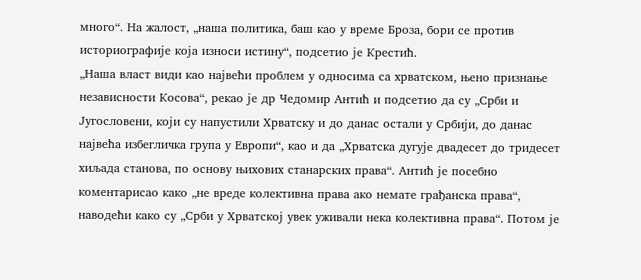много“. На жалост, „наша политика, баш као у време Броза, бори се против историографије која износи истину“, подсетио је Крестић.
„Наша власт види као највећи проблем у односима са хрватском, њено признање независности Косова“, рекао је др Чедомир Антић и подсетио да су „Срби и Југословени, који су напустили Хрватску и до данас остали у Србији, до данас највећа избегличка група у Европи“, као и да „Хрватска дугује двадесет до тридесет хиљада станова, по основу њихових станарских права“. Антић је посебно коментарисао како „не вреде колективна права ако немате грађанска права“, наводећи како су „Срби у Хрватској увек уживали нека колективна права“. Потом је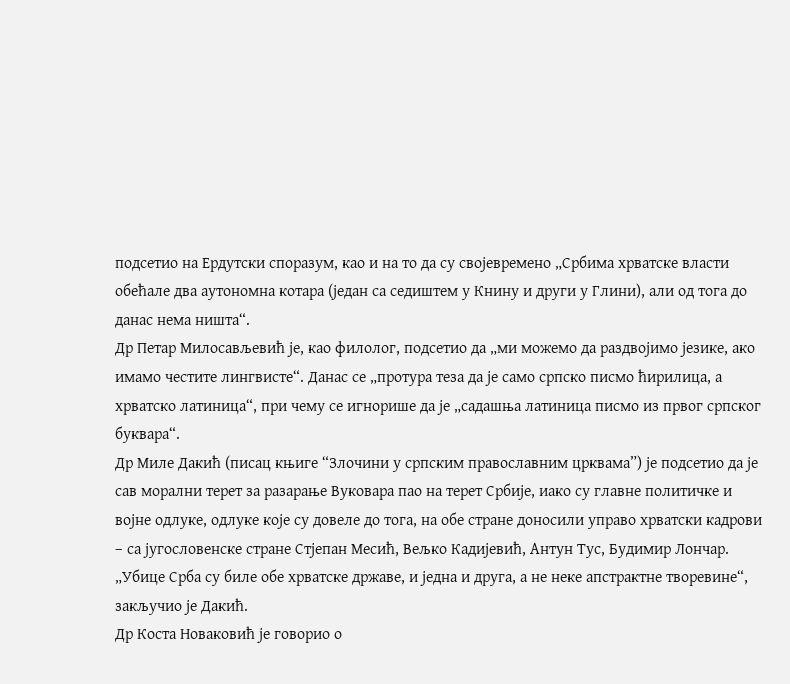подсетио на Ердутски споразум, као и на то да су својевремено „Србима хрватске власти обећале два аутономна котара (један са седиштем у Книну и други у Глини), али од тога до данас нема ништа“.
Др Петар Милосављевић је, као филолог, подсетио да „ми можемо да раздвојимо језике, ако имамо честите лингвисте“. Данас се „протура теза да је само српско писмо ћирилица, а хрватско латиница“, при чему се игнорише да је „садашња латиница писмо из првог српског буквара“.
Др Миле Дакић (писац књиге “Злочини у српским православним црквама”) је подсетио да је сав морални терет за разарање Вуковара пао на терет Србије, иако су главне политичке и војне одлуке, одлуке које су довеле до тога, на обе стране доносили управо хрватски кадрови – са југословенске стране Стјепан Месић, Вељко Кадијевић, Антун Тус, Будимир Лончар. „Убице Срба су биле обе хрватске државе, и једна и друга, а не неке апстрактне творевине“, закључио је Дакић.
Др Коста Новаковић је говорио о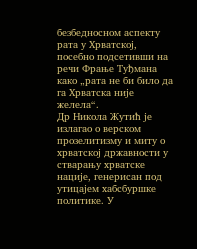безбедносном аспекту рата у Хрватској, посебно подсетивши на речи Фрање Туђмана како „рата не би било да га Хрватска није желела“.
Др Никола Жутић је излагао о верском прозелитизму и миту о хрватској државности у стварању хрватске нације, генерисан под утицајем хабсбуршке политике. У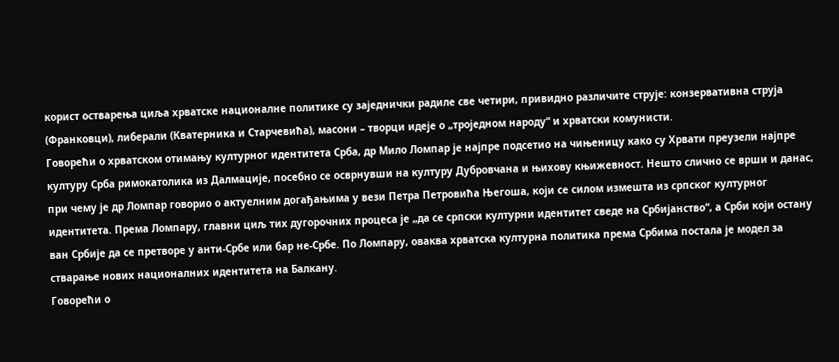корист остварења циља хрватске националне политике су заједнички радиле све четири, привидно различите струје: конзервативна струја (Франковци), либерали (Кватерника и Старчевића), масони – творци идеје о „троједном народу“ и хрватски комунисти.
Говорећи о хрватском отимању културног идентитета Срба, др Мило Ломпар је најпре подсетио на чињеницу како су Хрвати преузели најпре културу Срба римокатолика из Далмације, посебно се осврнувши на културу Дубровчана и њихову књижевност. Нешто слично се врши и данас, при чему је др Ломпар говорио о актуелним догађањима у вези Петра Петровића Његоша, који се силом измешта из српског културног идентитета. Према Ломпару, главни циљ тих дугорочних процеса је „да се српски културни идентитет сведе на Србијанство“, а Срби који остану ван Србије да се претворе у анти-Србе или бар не-Србе. По Ломпару, оваква хрватска културна политика према Србима постала је модел за стварање нових националних идентитета на Балкану.
Говорећи о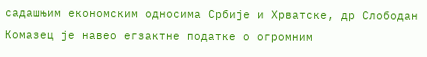садашњим економским односима Србије и Хрватске, др Слободан Комазец је навео егзактне податке о огромним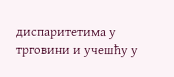диспаритетима у трговини и учешћу у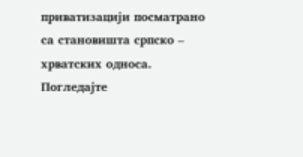приватизацији посматрано са становишта српско – хрватских односа.
Погледајте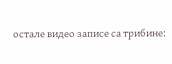остале видео записе са трибине: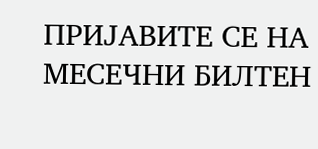ПРИЈАВИТЕ СЕ НА МЕСЕЧНИ БИЛТЕН